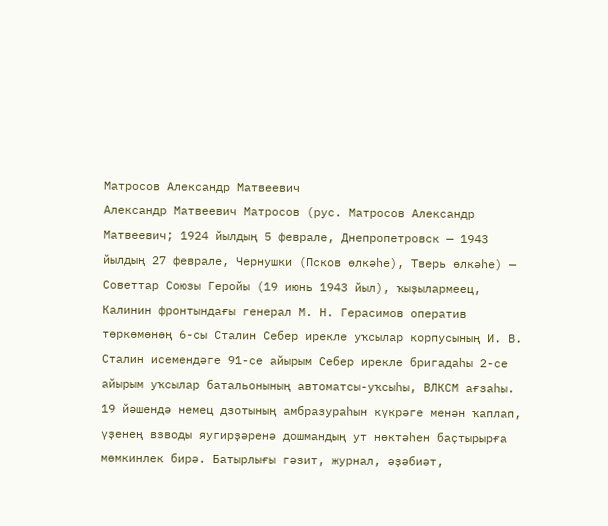Матросов Александр Матвеевич
Александр Матвеевич Матросов (рус. Матросов Александр Матвеевич; 1924 йылдың 5 феврале, Днепропетровск — 1943 йылдың 27 феврале, Чернушки (Псков өлкәһе), Тверь өлкәһе) — Советтар Союзы Геройы (19 июнь 1943 йыл), ҡыҙылармеец, Калинин фронтындағы генерал М. Н. Герасимов оператив төркөмөнөң 6-сы Сталин Себер ирекле уҡсылар корпусының И. В. Сталин исемендәге 91-се айырым Себер ирекле бригадаһы 2-се айырым уҡсылар батальонының автоматсы-уҡсыһы, ВЛКСМ ағзаһы. 19 йәшендә немец дзотының амбразураһын күкрәге менән ҡаплап, үҙенең взводы яугирҙәренә дошмандың ут нөктәһен баҫтырырға мөмкинлек бирә. Батырлығы гәзит, журнал, әҙәбиәт,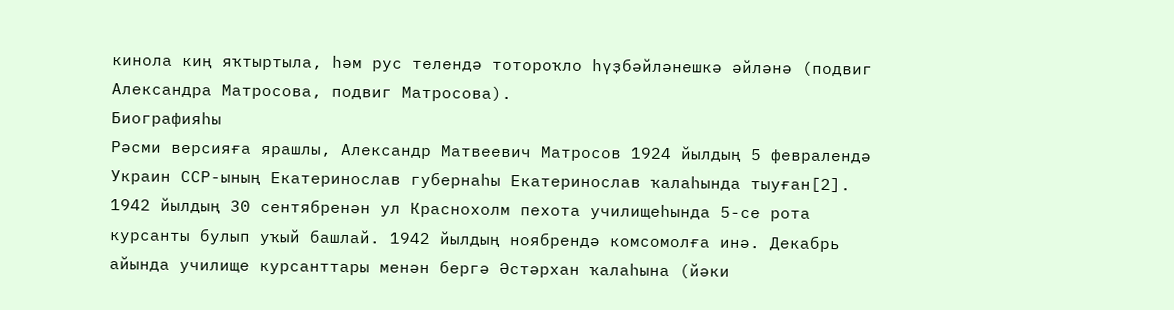кинола киң яҡтыртыла, һәм рус телендә тотороҡло һүҙбәйләнешкә әйләнә (подвиг Александра Матросова, подвиг Матросова).
Биографияһы
Рәсми версияға ярашлы, Александр Матвеевич Матросов 1924 йылдың 5 февралендә Украин ССР-ының Екатеринослав губернаһы Екатеринослав ҡалаһында тыуған[2].
1942 йылдың 30 сентябренән ул Краснохолм пехота училищеһында 5-се рота курсанты булып уҡый башлай. 1942 йылдың ноябрендә комсомолға инә. Декабрь айында училище курсанттары менән бергә Әстәрхан ҡалаһына (йәки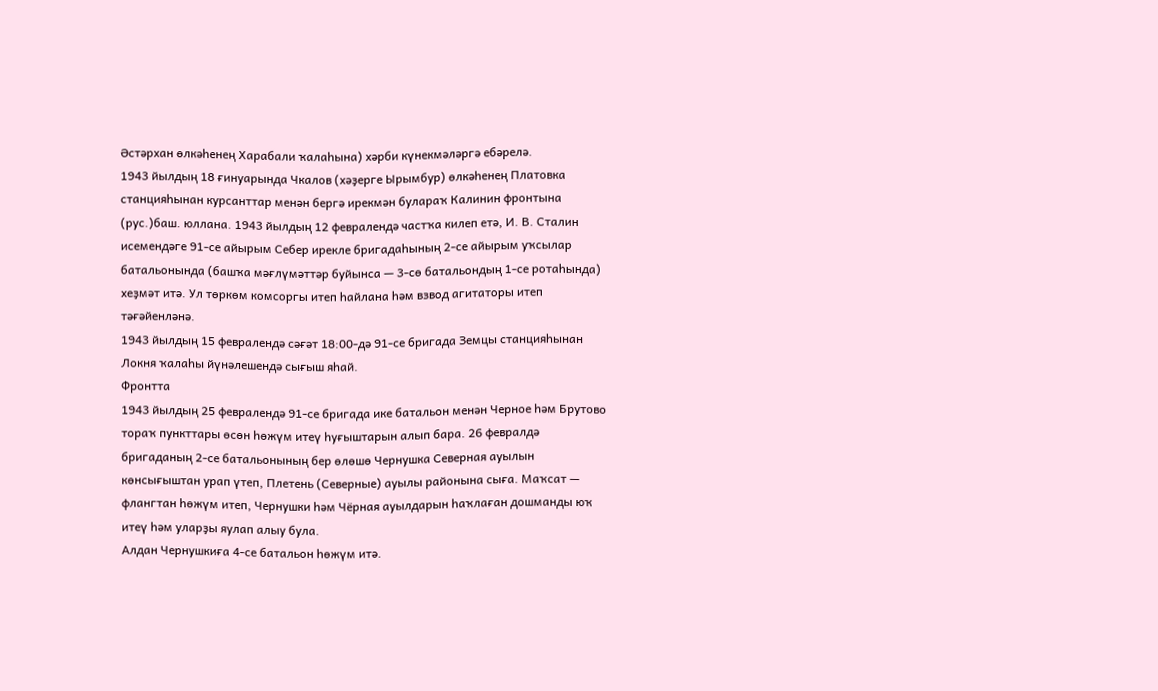Әстәрхан өлкәһенең Харабали ҡалаһына) хәрби күнекмәләргә ебәрелә.
1943 йылдың 18 ғинуарында Чкалов (хәҙерге Ырымбур) өлкәһенең Платовка станцияһынан курсанттар менән бергә ирекмән булараҡ Калинин фронтына (рус.)баш. юллана. 1943 йылдың 12 февралендә частҡа килеп етә, И. В. Сталин исемендәге 91-се айырым Себер ирекле бригадаһының 2-се айырым уҡсылар батальонында (башҡа мәғлүмәттәр буйынса — 3-сө батальондың 1-се ротаһында) хеҙмәт итә. Ул төркөм комсоргы итеп һайлана һәм взвод агитаторы итеп тәғәйенләнә.
1943 йылдың 15 февралендә сәғәт 18:00-дә 91-се бригада Земцы станцияһынан Локня ҡалаһы йүнәлешендә сығыш яһай.
Фронтта
1943 йылдың 25 февралендә 91-се бригада ике батальон менән Черное һәм Брутово тораҡ пункттары өсөн һөжүм итеү һуғыштарын алып бара. 26 февралдә бригаданың 2-се батальонының бер өлөшө Чернушка Северная ауылын көнсығыштан урап үтеп, Плетень (Северные) ауылы районына сыға. Маҡсат — флангтан һөжүм итеп, Чернушки һәм Чёрная ауылдарын һаҡлаған дошманды юҡ итеү һәм уларҙы яулап алыу була.
Алдан Чернушкиға 4-се батальон һөжүм итә.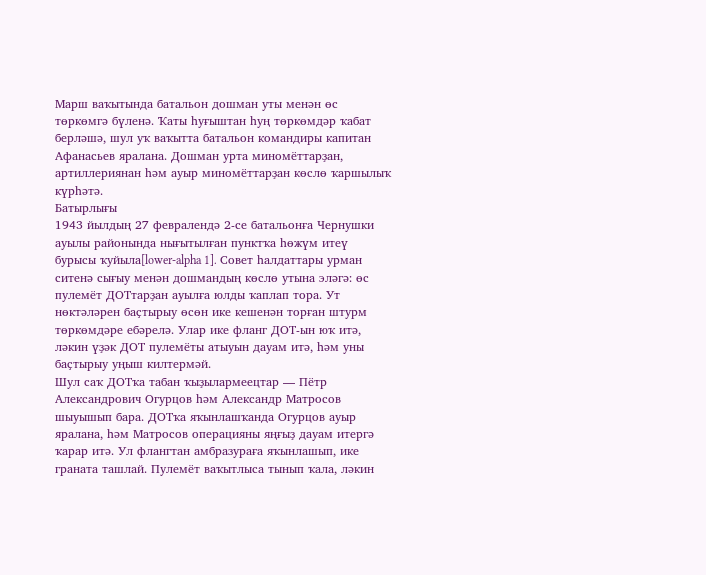Марш ваҡытында батальон дошман уты менән өс төркөмгә бүленә. Ҡаты һуғыштан һуң төркөмдәр ҡабат берләшә, шул уҡ ваҡытта батальон командиры капитан Афанасьев яралана. Дошман урта миномёттарҙан, артиллериянан һәм ауыр миномёттарҙан көслө ҡаршылыҡ күрһәтә.
Батырлығы
1943 йылдың 27 февралендә 2-се батальонға Чернушки ауылы районында нығытылған пунктҡа һөжүм итеү бурысы ҡуйыла[lower-alpha 1]. Совет һалдаттары урман ситенә сығыу менән дошмандың көслө утына эләгә: өс пулемёт ДОТтарҙан ауылға юлды ҡаплап тора. Ут нөктәләрен баҫтырыу өсөн ике кешенән торған штурм төркөмдәре ебәрелә. Улар ике фланг ДОТ-ын юҡ итә, ләкин үҙәк ДОТ пулемёты атыуын дауам итә, һәм уны баҫтырыу уңыш килтермәй.
Шул саҡ ДОТҡа табан ҡыҙылармеецтар — Пётр Александрович Огурцов һәм Александр Матросов шыуышып бара. ДОТҡа яҡынлашҡанда Огурцов ауыр яралана, һәм Матросов операцияны яңғыҙ дауам итергә ҡарар итә. Ул флангтан амбразураға яҡынлашып, ике граната ташлай. Пулемёт ваҡытлыса тынып ҡала, ләкин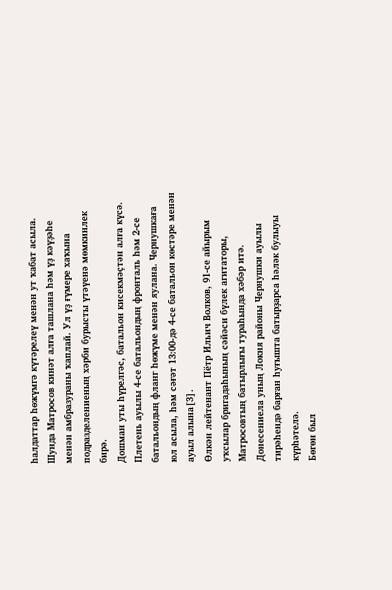һалдаттар һөжүмгә күтәрелеү менән ут ҡабат асыла.
Шунда Матросов кинәт алға ташлана һәм үҙ кәүҙәһе менән амбразураны ҡаплай. Ул үҙ ғүмере хаҡына подразделениеның хәрби бурысты үтәүенә мөмкинлек бирә.
Дошман уты һүрелгәс, батальон кисекмәҫтән алға күсә. Плетень ауылы 4-се батальондың фронталь һәм 2-се батальондың фланг һөжүме менән яулана. Чернушкаға юл асыла, һәм сәғәт 13:00-дә 4-се батальон көстәре менән ауыл алына[3].
Өлкән лейтенант Пётр Ильич Волков, 91-се айырым уҡсылар бригадаһының сәйәси бүлек агитаторы, Матросовтың батырлығы тураһында хәбәр итә. Донесениела уның Локня районы Чернушки ауылы тирәһендә барған һуғышта батырҙарса һәләк булыуы күрһәтелә.
Бөгөн был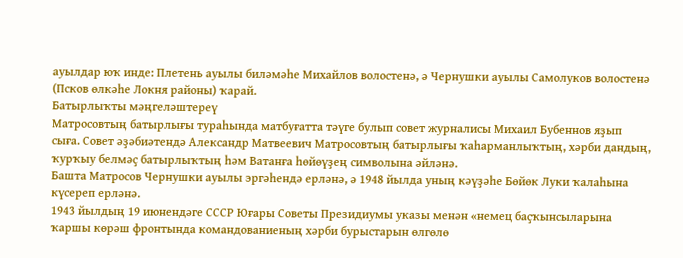ауылдар юҡ инде: Плетень ауылы биләмәһе Михайлов волостенә, ә Чернушки ауылы Самолуков волостенә (Псков өлкәһе Локня районы) ҡарай.
Батырлыҡты мәңгеләштереү
Матросовтың батырлығы тураһында матбуғатта тәүге булып совет журналисы Михаил Бубеннов яҙып сыға. Совет әҙәбиәтендә Александр Матвеевич Матросовтың батырлығы ҡаһарманлыҡтың, хәрби дандың, ҡурҡыу белмәҫ батырлыҡтың һәм Ватанға һөйөүҙең символына әйләнә.
Башта Матросов Чернушки ауылы эргәһендә ерләнә, ә 1948 йылда уның кәүҙәһе Бөйөк Луки ҡалаһына күсереп ерләнә.
1943 йылдың 19 июнендәге СССР Юғары Советы Президиумы указы менән «немец баҫҡынсыларына ҡаршы көрәш фронтында командованиеның хәрби бурыстарын өлгөлө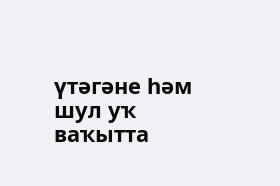үтәгәне һәм шул уҡ ваҡытта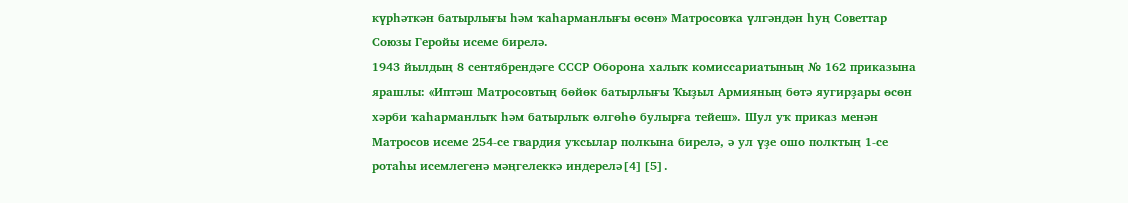күрһәткән батырлығы һәм ҡаһарманлығы өсөн» Матросовҡа үлгәндән һуң Советтар Союзы Геройы исеме бирелә.
1943 йылдың 8 сентябрендәге СССР Оборона халыҡ комиссариатының № 162 приказына ярашлы: «Иптәш Матросовтың бөйөк батырлығы Ҡыҙыл Армияның бөтә яугирҙары өсөн хәрби ҡаһарманлыҡ һәм батырлыҡ өлгөһө булырға тейеш». Шул уҡ приказ менән Матросов исеме 254-се гвардия уҡсылар полкына бирелә, ә ул үҙе ошо полктың 1-се ротаһы исемлегенә мәңгелеккә индерелә[4][5].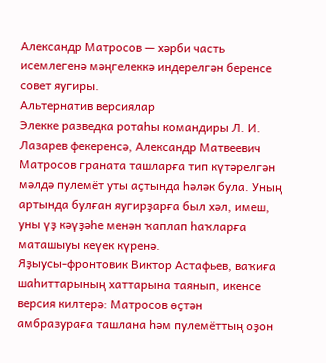Александр Матросов — хәрби часть исемлегенә мәңгелеккә индерелгән беренсе совет яугиры.
Альтернатив версиялар
Элекке разведка ротаһы командиры Л. И. Лазарев фекеренсә, Александр Матвеевич Матросов граната ташларға тип күтәрелгән мәлдә пулемёт уты аҫтында һәләк була. Уның артында булған яугирҙарға был хәл, имеш, уны үҙ кәүҙәһе менән ҡаплап һаҡларға маташыуы кеүек күренә.
Яҙыусы-фронтовик Виктор Астафьев, ваҡиға шаһиттарының хаттарына таянып, икенсе версия килтерә: Матросов өҫтән амбразураға ташлана һәм пулемёттың оҙон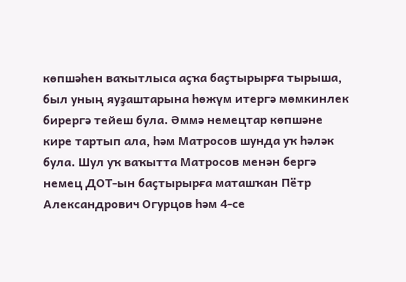көпшәһен ваҡытлыса аҫҡа баҫтырырға тырыша, был уның яуҙаштарына һөжүм итергә мөмкинлек бирергә тейеш була. Әммә немецтар көпшәне кире тартып ала, һәм Матросов шунда уҡ һәләк була. Шул уҡ ваҡытта Матросов менән бергә немец ДОТ-ын баҫтырырға маташҡан Пётр Александрович Огурцов һәм 4-се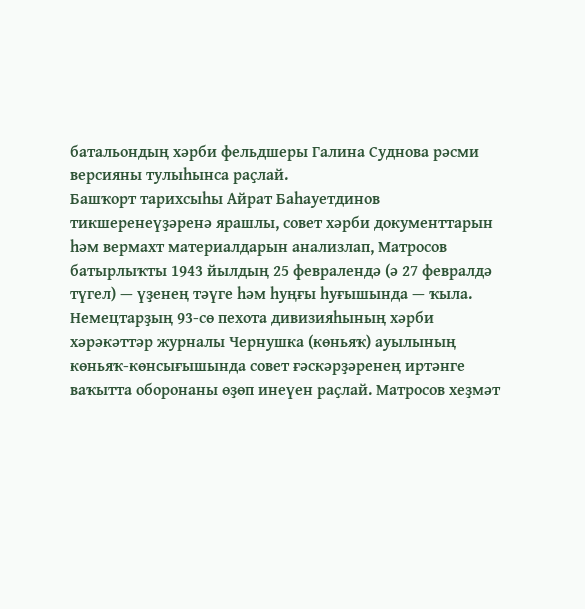батальондың хәрби фельдшеры Галина Суднова рәсми версияны тулыһынса раҫлай.
Башҡорт тарихсыһы Айрат Баһауетдинов тикшеренеүҙәренә ярашлы, совет хәрби документтарын һәм вермахт материалдарын анализлап, Матросов батырлыҡты 1943 йылдың 25 февралендә (ә 27 февралдә түгел) — үҙенең тәүге һәм һуңғы һуғышында — ҡыла. Немецтарҙың 93-сө пехота дивизияһының хәрби хәрәкәттәр журналы Чернушка (көньяҡ) ауылының көньяҡ-көнсығышында совет ғәскәрҙәренең иртәнге ваҡытта оборонаны өҙөп инеүен раҫлай. Матросов хеҙмәт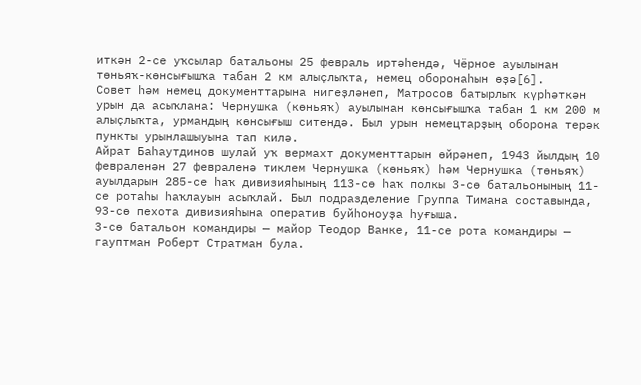иткән 2-се уҡсылар батальоны 25 февраль иртәһендә, Чёрное ауылынан төньяҡ-көнсығышҡа табан 2 км алыҫлыҡта, немец оборонаһын өҙә[6].
Совет һәм немец документтарына нигеҙләнеп, Матросов батырлыҡ күрһәткән урын да асыҡлана: Чернушка (көньяҡ) ауылынан көнсығышҡа табан 1 км 200 м алыҫлыҡта, урмандың көнсығыш ситендә. Был урын немецтарҙың оборона терәк пункты урынлашыуына тап килә.
Айрат Баһаутдинов шулай уҡ вермахт документтарын өйрәнеп, 1943 йылдың 10 февраленән 27 февраленә тиклем Чернушка (көньяҡ) һәм Чернушка (төньяҡ) ауылдарын 285-се һаҡ дивизияһының 113-сө һаҡ полкы 3-сө батальонының 11-се ротаһы һаҡлауын асыҡлай. Был подразделение Группа Тимана составында, 93-сө пехота дивизияһына оператив буйһоноуҙа һуғыша.
3-сө батальон командиры — майор Теодор Ванке, 11-се рота командиры — гауптман Роберт Стратман була.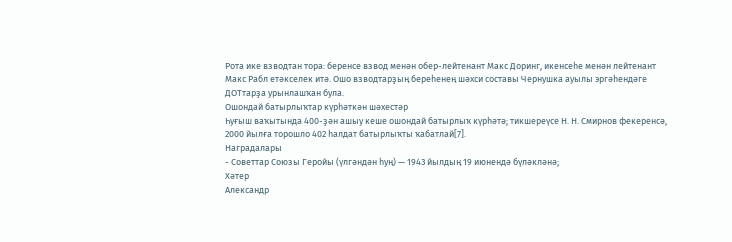Рота ике взводтан тора: беренсе взвод менән обер-лейтенант Макс Доринг, икенсеһе менән лейтенант Макс Рабл етәкселек итә. Ошо взводтарҙың береһенең шәхси составы Чернушка ауылы эргәһендәге ДОТтарҙа урынлашҡан була.
Ошондай батырлыҡтар күрһәткән шәхестәр
Һуғыш ваҡытында 400-ҙән ашыу кеше ошондай батырлыҡ күрһәтә; тикшереүсе Н. Н. Смирнов фекеренсә, 2000 йылға торошло 402 һалдат батырлыҡты ҡабатлай[7].
Наградалары
- Советтар Союзы Геройы (үлгәндән һуң) — 1943 йылдың 19 июнендә бүләкләнә;
Хәтер
Александр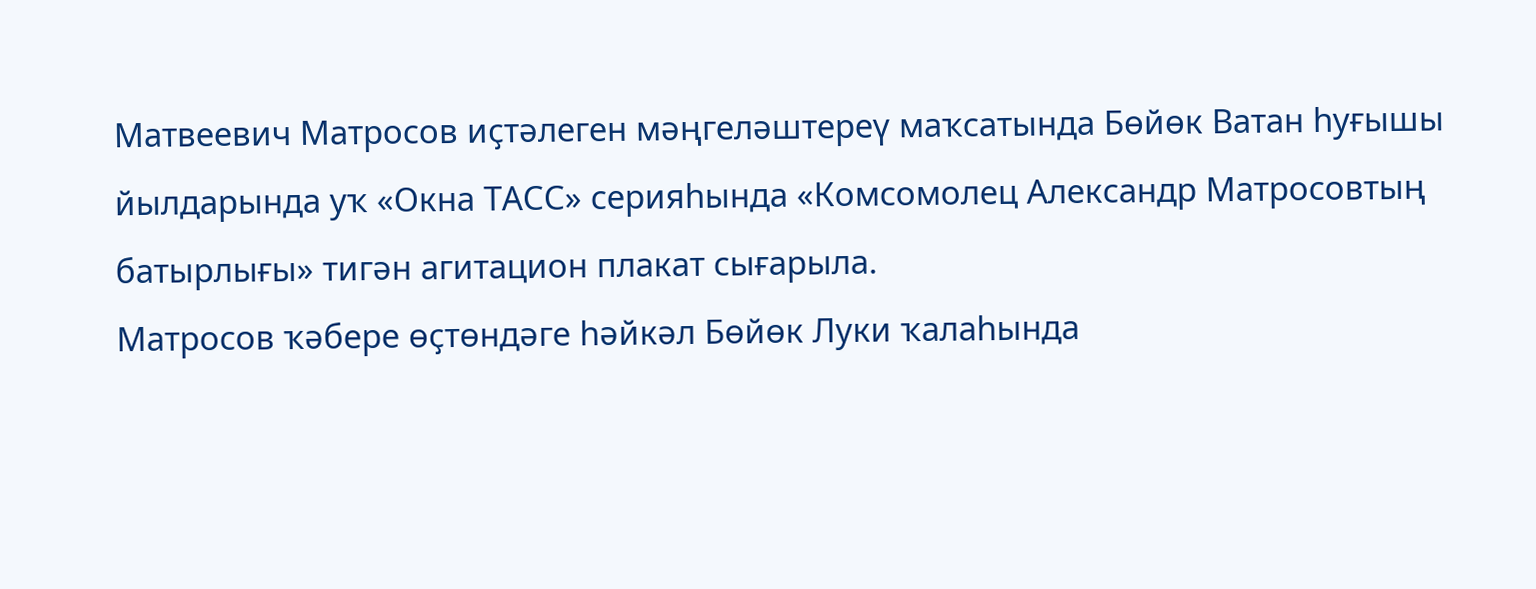Матвеевич Матросов иҫтәлеген мәңгеләштереү маҡсатында Бөйөк Ватан һуғышы йылдарында уҡ «Окна ТАСС» серияһында «Комсомолец Александр Матросовтың батырлығы» тигән агитацион плакат сығарыла.
Матросов ҡәбере өҫтөндәге һәйкәл Бөйөк Луки ҡалаһында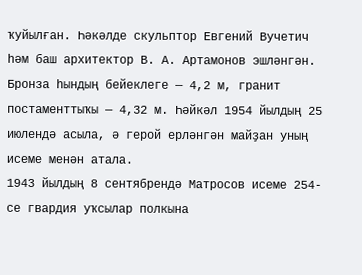ҡуйылған. Һәкәлде скульптор Евгений Вучетич һәм баш архитектор В. А. Артамонов эшләнгән. Бронза һындың бейеклеге — 4,2 м, гранит постаменттыҡы — 4,32 м. Һәйкәл 1954 йылдың 25 июлендә асыла, ә герой ерләнгән майҙан уның исеме менән атала.
1943 йылдың 8 сентябрендә Матросов исеме 254-се гвардия уҡсылар полкына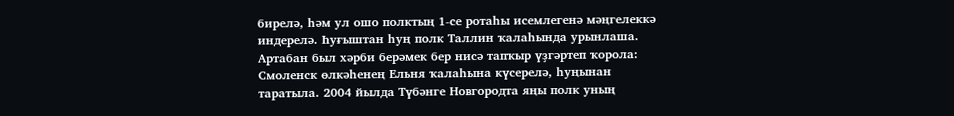бирелә, һәм ул ошо полктың 1-се ротаһы исемлегенә мәңгелеккә индерелә. Һуғыштан һуң полк Таллин ҡалаһында урынлаша. Артабан был хәрби берәмек бер нисә тапҡыр үҙгәртеп ҡорола: Смоленск өлкәһенең Ельня ҡалаһына күсерелә, һуңынан таратыла. 2004 йылда Түбәнге Новгородта яңы полк уның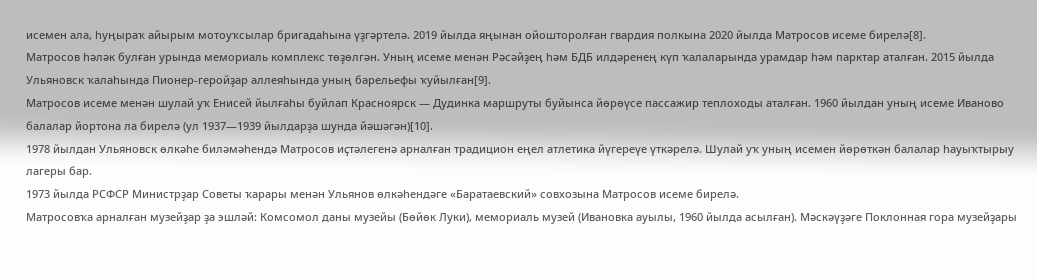исемен ала, һуңыраҡ айырым мотоуҡсылар бригадаһына үҙгәртелә. 2019 йылда яңынан ойошторолған гвардия полкына 2020 йылда Матросов исеме бирелә[8].
Матросов һәләк булған урында мемориаль комплекс төҙөлгән. Уның исеме менән Рәсәйҙең һәм БДБ илдәренең күп ҡалаларында урамдар һәм парктар аталған. 2015 йылда Ульяновск ҡалаһында Пионер-геройҙар аллеяһында уның барельефы ҡуйылған[9].
Матросов исеме менән шулай уҡ Енисей йылғаһы буйлап Красноярск — Дудинка маршруты буйынса йөрөүсе пассажир теплоходы аталған. 1960 йылдан уның исеме Иваново балалар йортона ла бирелә (ул 1937—1939 йылдарҙа шунда йәшәгән)[10].
1978 йылдан Ульяновск өлкәһе биләмәһендә Матросов иҫтәлегенә арналған традицион еңел атлетика йүгереүе үткәрелә. Шулай уҡ уның исемен йөрөткән балалар һауыҡтырыу лагеры бар.
1973 йылда РСФСР Министрҙар Советы ҡарары менән Ульянов өлкәһендәге «Баратаевский» совхозына Матросов исеме бирелә.
Матросовҡа арналған музейҙар ҙа эшләй: Комсомол даны музейы (Бөйөк Луки), мемориаль музей (Ивановка ауылы, 1960 йылда асылған). Мәскәүҙәге Поклонная гора музейҙары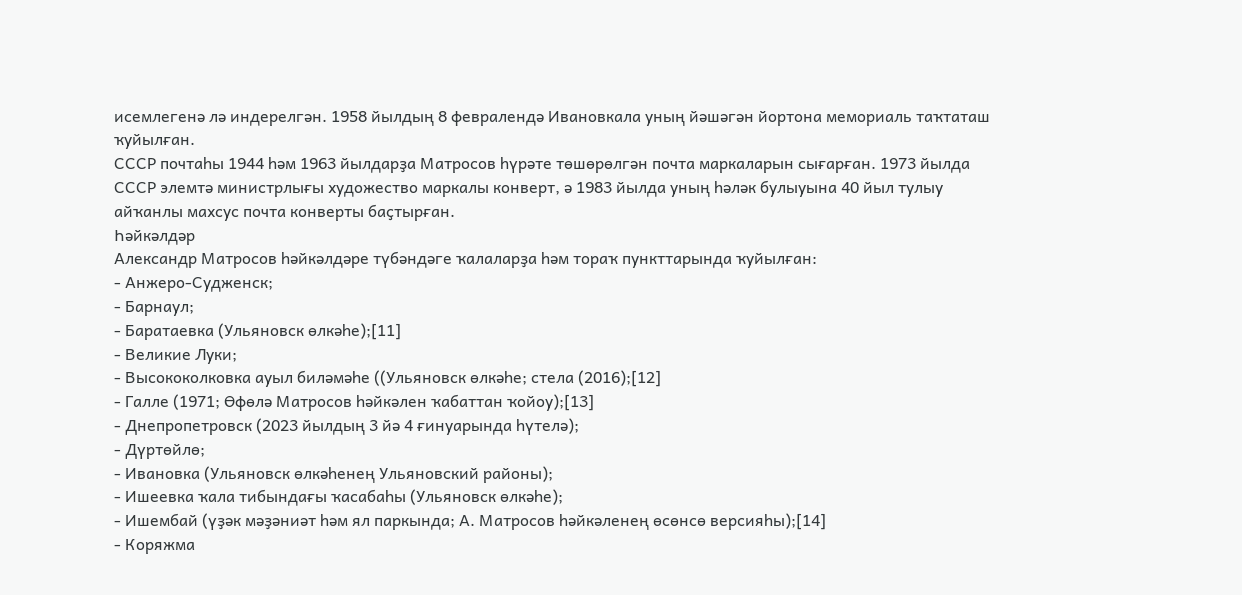исемлегенә лә индерелгән. 1958 йылдың 8 февралендә Ивановкала уның йәшәгән йортона мемориаль таҡтаташ ҡуйылған.
СССР почтаһы 1944 һәм 1963 йылдарҙа Матросов һүрәте төшөрөлгән почта маркаларын сығарған. 1973 йылда СССР элемтә министрлығы художество маркалы конверт, ә 1983 йылда уның һәләк булыуына 40 йыл тулыу айҡанлы махсус почта конверты баҫтырған.
Һәйкәлдәр
Александр Матросов һәйкәлдәре түбәндәге ҡалаларҙа һәм тораҡ пункттарында ҡуйылған:
- Анжеро-Судженск;
- Барнаул;
- Баратаевка (Ульяновск өлкәһе);[11]
- Великие Луки;
- Высококолковка ауыл биләмәһе ((Ульяновск өлкәһе; стела (2016);[12]
- Галле (1971; Өфөлә Матросов һәйкәлен ҡабаттан ҡойоу);[13]
- Днепропетровск (2023 йылдың 3 йә 4 ғинуарында һүтелә);
- Дүртөйлө;
- Ивановка (Ульяновск өлкәһенең Ульяновский районы);
- Ишеевка ҡала тибындағы ҡасабаһы (Ульяновск өлкәһе);
- Ишембай (үҙәк мәҙәниәт һәм ял паркында; А. Матросов һәйкәленең өсөнсө версияһы);[14]
- Коряжма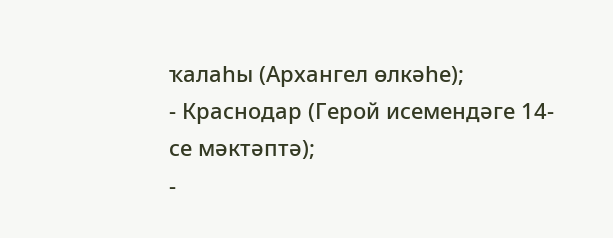ҡалаһы (Архангел өлкәһе);
- Краснодар (Герой исемендәге 14-се мәктәптә);
-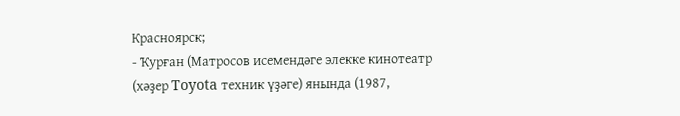Красноярск;
- Ҡурған (Матросов исемендәге элекке кинотеатр (хәҙер Toyota техник үҙәге) янында (1987,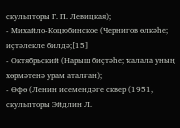скульпторы Г. П. Левицкая);
- Михайло-Коцюбинское (Чернигов өлкәһе; иҫтәлекле билдә;[15]
- Октябрьский (Нарыш биҫтәһе; ҡалала уның хөрмәтенә урам аталған);
- Өфө (Ленин исемендәге сквер (1951, скульпторы Эйдлин Л.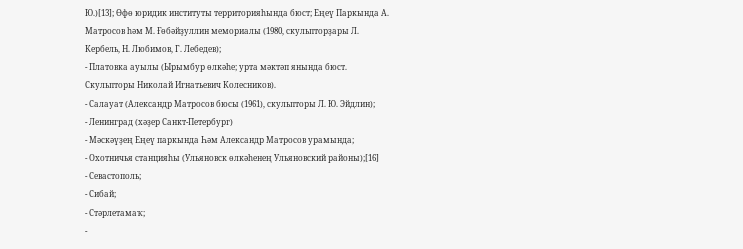Ю.)[13]; Өфө юридик институты территорияһында бюст; Еңеү Паркында А. Матросов һәм М. Ғөбәйҙуллин мемориалы (1980, скульпторҙары Л. Кербель, Н. Любимов, Г. Лебедев);
- Платовка ауылы (Ырымбур өлкәһе; урта мәктәп янында бюст. Скульпторы Николай Игнатьевич Колесников).
- Салауат (Александр Матросов бюсы (1961), скульпторы Л. Ю. Эйдлин);
- Ленинград (хәҙер Санкт-Петербург)
- Мәскәүҙең Еңеү паркында Һәм Александр Матросов урамында;
- Охотничья станцияһы (Ульяновск өлкәһенең Ульяновский районы);[16]
- Севастополь;
- Сибай;
- Стәрлетамаҡ;
-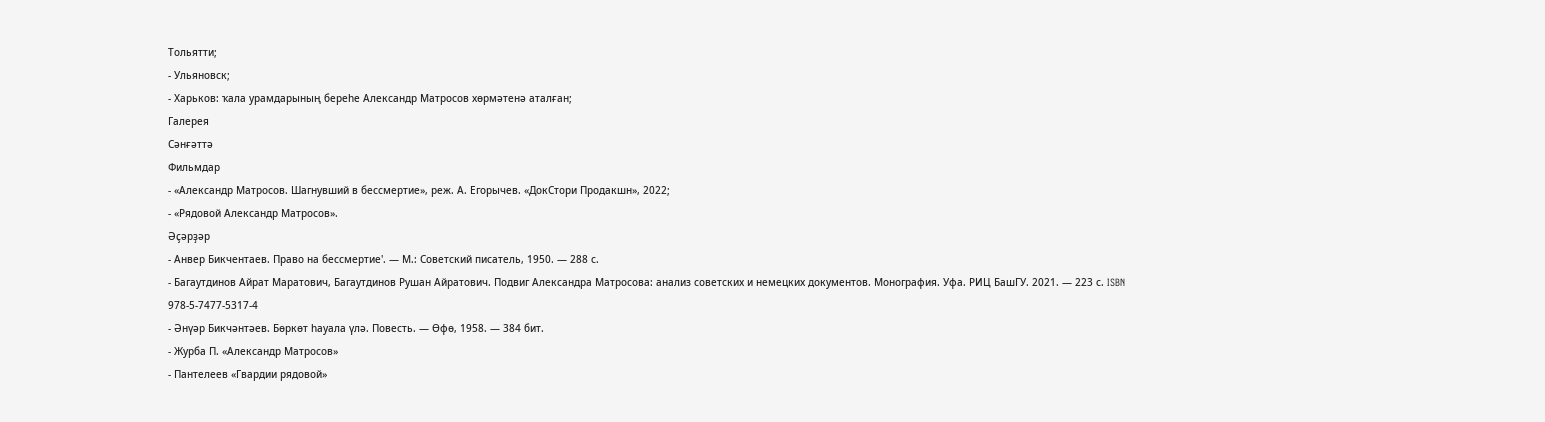Тольятти;
- Ульяновск;
- Харьков: ҡала урамдарының береһе Александр Матросов хөрмәтенә аталған;
Галерея
Сәнғәттә
Фильмдар
- «Александр Матросов. Шагнувший в бессмертие», реж. А. Егорычев. «ДокСтори Продакшн», 2022;
- «Рядовой Александр Матросов».
Әҫәрҙәр
- Анвер Бикчентаев. Право на бессмертие'. — М.: Советский писатель, 1950. — 288 с.
- Багаутдинов Айрат Маратович, Багаутдинов Рушан Айратович. Подвиг Александра Матросова: анализ советских и немецких документов. Монография. Уфа. РИЦ БашГУ. 2021. — 223 с. ISBN 978-5-7477-5317-4
- Әнүәр Бикчәнтәев. Бөркөт һауала үлә. Повесть. — Өфө, 1958. — 384 бит.
- Журба П. «Александр Матросов»
- Пантелеев «Гвардии рядовой»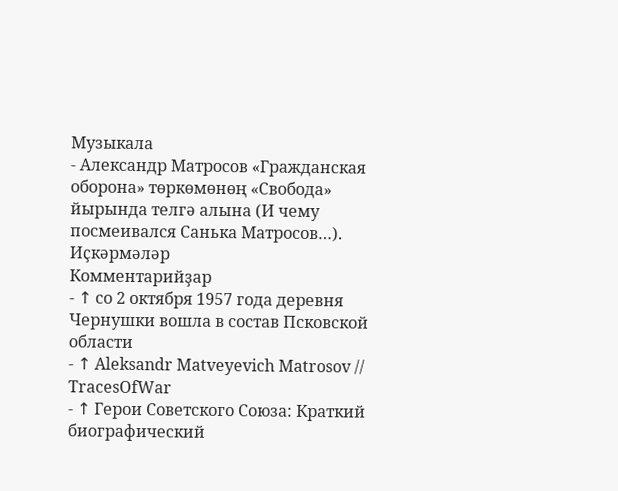Музыкала
- Александр Матросов «Гражданская оборона» төркөмөнөң «Свобода» йырында телгә алына (И чему посмеивался Санька Матросов…).
Иҫкәрмәләр
Комментарийҙар
- ↑ со 2 октября 1957 года деревня Чернушки вошла в состав Псковской области
- ↑ Aleksandr Matveyevich Matrosov // TracesOfWar
- ↑ Герои Советского Союза: Краткий биографический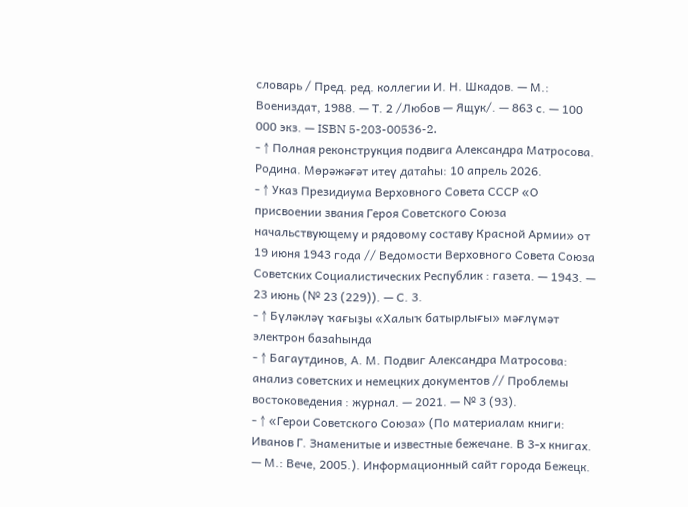словарь / Пред. ред. коллегии И. Н. Шкадов. — М.: Воениздат, 1988. — Т. 2 /Любов — Ящук/. — 863 с. — 100 000 экз. — ISBN 5-203-00536-2.
- ↑ Полная реконструкция подвига Александра Матросова. Родина. Мөрәжәғәт итеү датаһы: 10 апрель 2026.
- ↑ Указ Президиума Верховного Совета СССР «О присвоении звания Героя Советского Союза начальствующему и рядовому составу Красной Армии» от 19 июня 1943 года // Ведомости Верховного Совета Союза Советских Социалистических Республик : газета. — 1943. — 23 июнь (№ 23 (229)). — С. 3.
- ↑ Бүләкләү ҡағыҙы «Халыҡ батырлығы» мәғлүмәт электрон базаһында
- ↑ Багаутдинов, А. М. Подвиг Александра Матросова: анализ советских и немецких документов // Проблемы востоковедения : журнал. — 2021. — № 3 (93).
- ↑ «Герои Советского Союза» (По материалам книги: Иванов Г. Знаменитые и известные бежечане. В 3-х книгах. — М.: Вече, 2005.). Информационный сайт города Бежецк.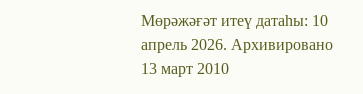Мөрәжәғәт итеү датаһы: 10 апрель 2026. Архивировано 13 март 2010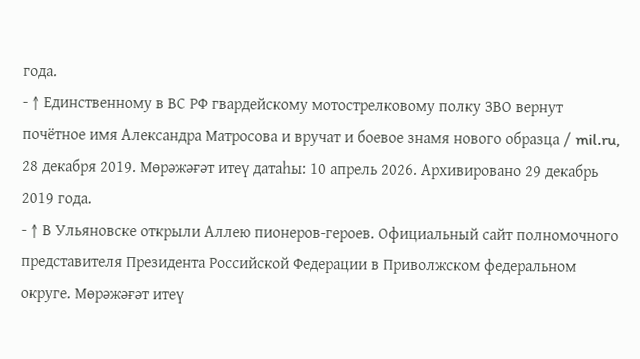года.
- ↑ Единственному в ВС РФ гвардейскому мотострелковому полку ЗВО вернут почётное имя Александра Матросова и вручат и боевое знамя нового образца / mil.ru, 28 декабря 2019. Мөрәжәғәт итеү датаһы: 10 апрель 2026. Архивировано 29 декабрь 2019 года.
- ↑ В Ульяновске открыли Аллею пионеров-героев. Официальный сайт полномочного представителя Президента Российской Федерации в Приволжском федеральном округе. Мөрәжәғәт итеү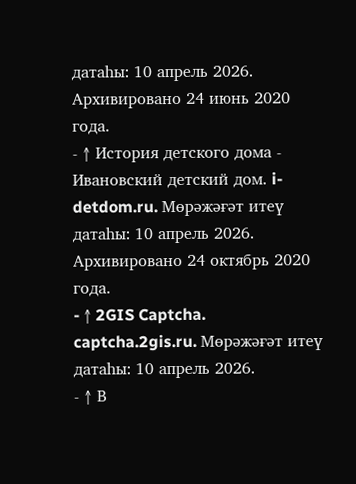датаһы: 10 апрель 2026. Архивировано 24 июнь 2020 года.
- ↑ История детского дома - Ивановский детский дом. i-detdom.ru. Мөрәжәғәт итеү датаһы: 10 апрель 2026. Архивировано 24 октябрь 2020 года.
- ↑ 2GIS Captcha. captcha.2gis.ru. Мөрәжәғәт итеү датаһы: 10 апрель 2026.
- ↑ В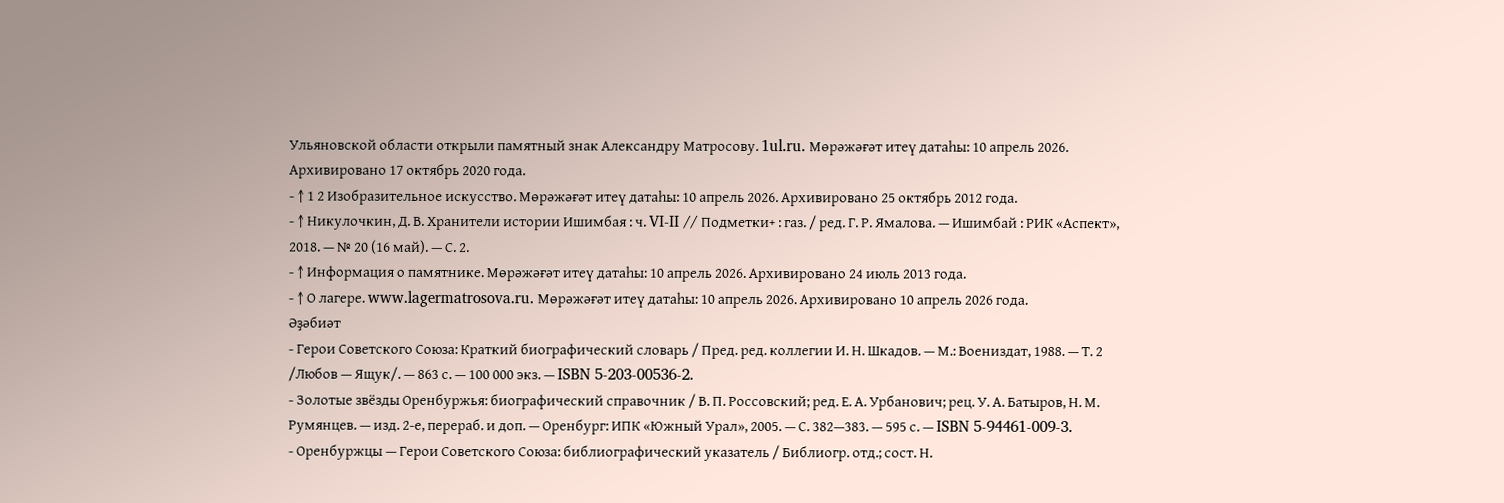Ульяновской области открыли памятный знак Александру Матросову. 1ul.ru. Мөрәжәғәт итеү датаһы: 10 апрель 2026. Архивировано 17 октябрь 2020 года.
- ↑ 1 2 Изобразительное искусство. Мөрәжәғәт итеү датаһы: 10 апрель 2026. Архивировано 25 октябрь 2012 года.
- ↑ Никулочкин, Д. В. Хранители истории Ишимбая : ч. VI-II // Подметки+ : газ. / ред. Г. Р. Ямалова. — Ишимбай : РИК «Аспект», 2018. — № 20 (16 май). — С. 2.
- ↑ Информация о памятнике. Мөрәжәғәт итеү датаһы: 10 апрель 2026. Архивировано 24 июль 2013 года.
- ↑ О лагере. www.lagermatrosova.ru. Мөрәжәғәт итеү датаһы: 10 апрель 2026. Архивировано 10 апрель 2026 года.
Әҙәбиәт
- Герои Советского Союза: Краткий биографический словарь / Пред. ред. коллегии И. Н. Шкадов. — М.: Воениздат, 1988. — Т. 2 /Любов — Ящук/. — 863 с. — 100 000 экз. — ISBN 5-203-00536-2.
- Золотые звёзды Оренбуржья: биографический справочник / В. П. Россовский; ред. Е. А. Урбанович; рец. У. А. Батыров, Н. М. Румянцев. — изд. 2-е, перераб. и доп. — Оренбург: ИПК «Южный Урал», 2005. — С. 382—383. — 595 с. — ISBN 5-94461-009-3.
- Оренбуржцы — Герои Советского Союза: библиографический указатель / Библиогр. отд.; сост. Н.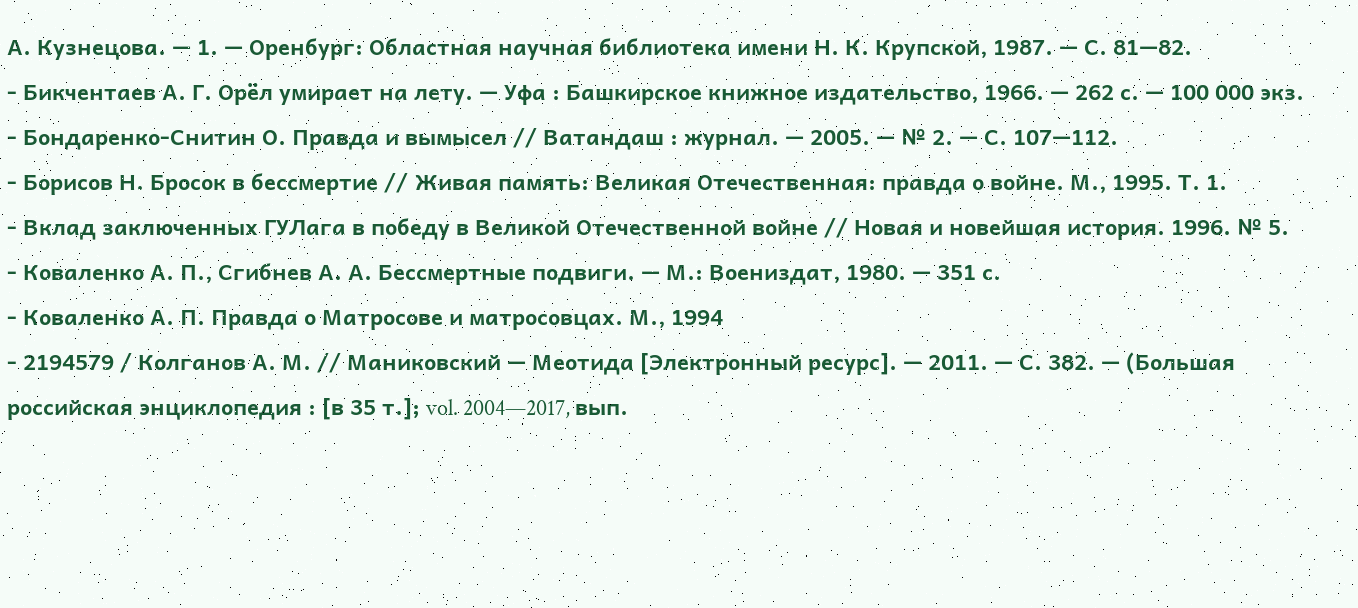А. Кузнецова. — 1. — Оренбург: Областная научная библиотека имени Н. К. Крупской, 1987. — С. 81—82.
- Бикчентаев А. Г. Орёл умирает на лету. — Уфа : Башкирское книжное издательство, 1966. — 262 с. — 100 000 экз.
- Бондаренко-Снитин О. Правда и вымысел // Ватандаш : журнал. — 2005. — № 2. — С. 107—112.
- Борисов Н. Бросок в бессмертие // Живая память: Великая Отечественная: правда о войне. М., 1995. Т. 1.
- Вклад заключенных ГУЛага в победу в Великой Отечественной войне // Новая и новейшая история. 1996. № 5.
- Коваленко А. П., Сгибнев А. А. Бессмертные подвиги. — М.: Воениздат, 1980. — 351 с.
- Коваленко А. П. Правда о Матросове и матросовцах. М., 1994
- 2194579 / Колганов А. М. // Маниковский — Меотида [Электронный ресурс]. — 2011. — С. 382. — (Большая российская энциклопедия : [в 35 т.]; vol. 2004—2017, вып.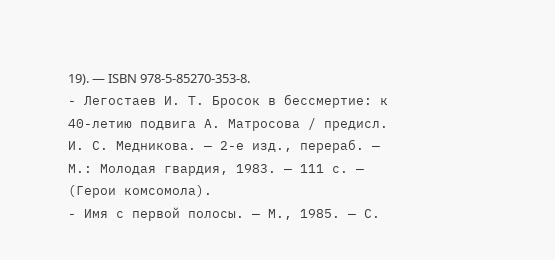19). — ISBN 978-5-85270-353-8.
- Легостаев И. Т. Бросок в бессмертие: к 40-летию подвига А. Матросова / предисл. И. С. Медникова. — 2-е изд., перераб. — М.: Молодая гвардия, 1983. — 111 с. — (Герои комсомола).
- Имя с первой полосы. — М., 1985. — С.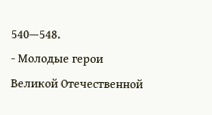540—548.
- Молодые герои Великой Отечественной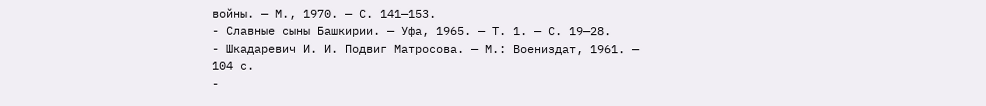войны. — М., 1970. — С. 141—153.
- Славные сыны Башкирии. — Уфа, 1965. — Т. 1. — С. 19—28.
- Шкадаревич И. И. Подвиг Матросова. — М.: Воениздат, 1961. — 104 с.
-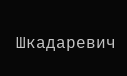Шкадаревич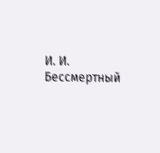И. И. Бессмертный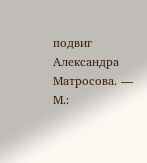подвиг Александра Матросова. — М.: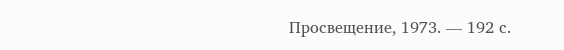Просвещение, 1973. — 192 с.